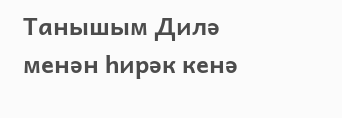Танышым Дилә менән һирәк кенә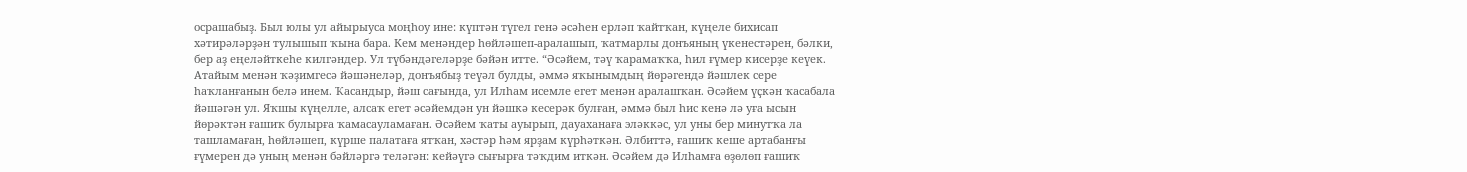осрашабыҙ. Был юлы ул айырыуса моңһоу ине: күптән түгел генә әсәһен ерләп ҡайтҡан, күңеле бихисап хәтирәләрҙән тулышып ҡына бара. Кем менәндер һөйләшеп-аралашып, ҡатмарлы донъяның үкенестәрен, бәлки, бер аҙ еңеләйткеһе килгәндер. Ул түбәндәгеләрҙе бәйән итте. “Әсәйем, тәү ҡарамаҡҡа, һил ғүмер кисерҙе кеүек. Атайым менән ҡәҙимгесә йәшәнеләр, донъябыҙ теүәл булды, әммә яҡынымдың йөрәгендә йәшлек сере һаҡланғанын белә инем. Ҡасандыр, йәш сағында, ул Илһам исемле егет менән аралашҡан. Әсәйем үҫкән ҡасабала йәшәгән ул. Яҡшы күңелле, алсаҡ егет әсәйемдән ун йәшкә кесерәк булған, әммә был һис кенә лә уға ысын йөрәктән ғашиҡ булырға ҡамасауламаған. Әсәйем ҡаты ауырып, дауаханаға эләккәс, ул уны бер минутҡа ла ташламаған, һөйләшеп, күрше палатаға ятҡан, хәстәр һәм ярҙам күрһәткән. Әлбиттә, ғашиҡ кеше артабанғы ғүмерен дә уның менән бәйләргә теләгән: кейәүгә сығырға тәҡдим иткән. Әсәйем дә Илһамға өҙөлөп ғашиҡ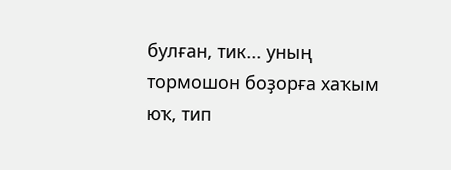булған, тик... уның тормошон боҙорға хаҡым юҡ, тип